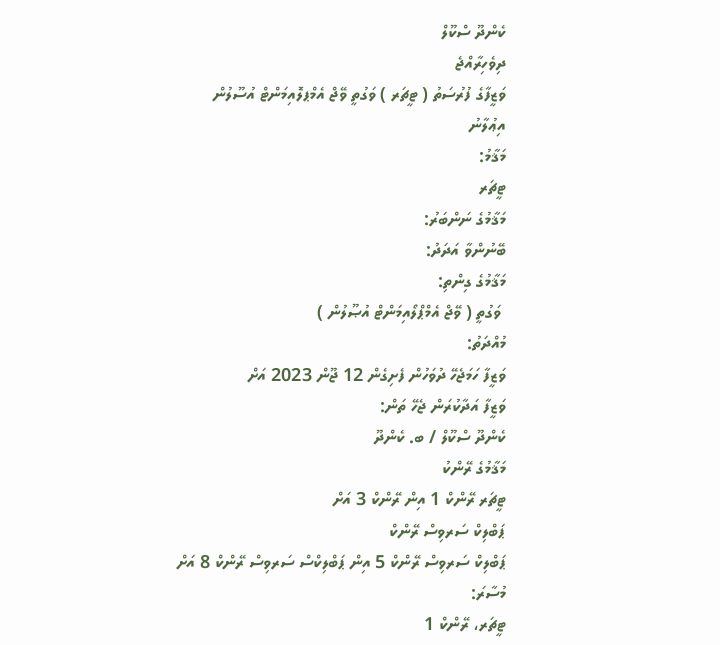ކެންދޫ ސްކޫލް
ދިވެހިރާއްޖެ
ވަޒީފާގެ ފުރުސަތު ( ޓީޗަރ ) ވަގުތީ ވޭޖް އެމްޕލޮއިމަންޓް އުސޫލުން
އިޢުލާނު
މަޤާމު:
ޓީޗަރ
މަޤާމުގެ ނަންބަރު:
ބޭނުންވާ އަދަދު:
މަޤާމުގެ ގިންތި:
 ވަގުތީ ( ވޭޖް އެމްޕްލޯއިމަންޓް އުޞޫލުން )
މުއްދަތު:
ވަޒީފާ ހަމަޖެހޭ ދުވަހުން ފެށިގެން 12 ޖޫން 2023 އަށް
ވަޒީފާ އަދާކުރަން ޖެހޭ ތަން:
ކެންދޫ ސްކޫލް / ބ. ކެންދޫ
މަޤާމުގެ ރޭންކު
ޓީޗަރ ރޭންކް 1 އިން ރޭންކް 3 އަށް
ޕަބްލިކް ސަރވިސް ރޭންކް
ޕަބްލިކް ސަރވިސް ރޭންކް 5 އިން ޕަބްލިކްސް ސަރވިސް ރޭންކް 8 އަށް
މުސާރަ:
ޓީޗަރ، ރޭންކް 1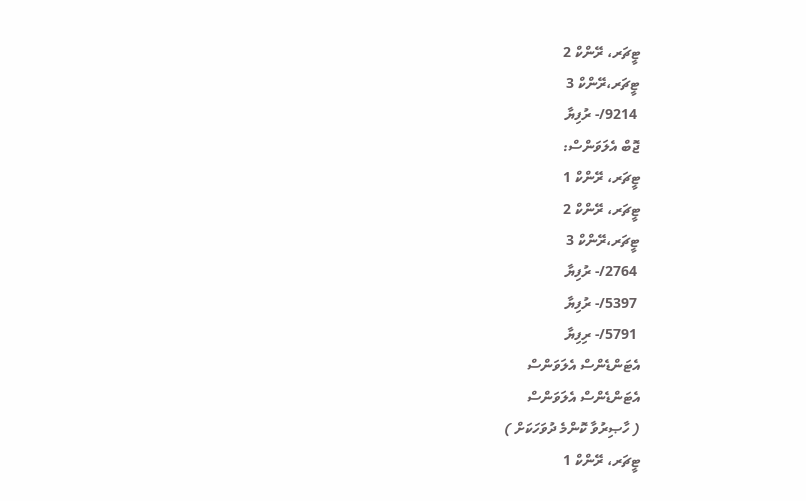ޓީޗަރ، ރޭންކް 2
ޓީޗަރ،ރޭންކް 3
 9214/- ރުފިޔާ
ޖޮބް އެލަވަންސް:
ޓީޗަރ، ރޭންކް 1
ޓީޗަރ، ރޭންކް 2
ޓީޗަރ،ރޭންކް 3
 2764/- ރުފިޔާ
 5397/- ރުފިޔާ
 5791/- ރިފިޔާ
އެޓަންޑެންސް އެލަވަންސް
އެޓަންޑެންސް އެލަވަންސް
( ހާޞިރުވާ ކޮންމެ ދުވަހަކަށް )
ޓީޗަރ، ރޭންކް 1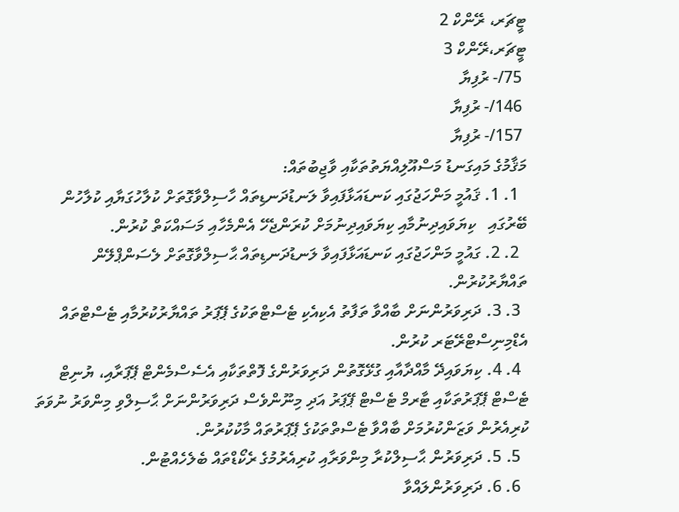ޓީޗަރ، ރޭންކް 2
ޓީޗަރ،ރޭންކް 3
 75/- ރުފިޔާ
 146/- ރުފިޔާ
 157/- ރުފިޔާ
މަޤާމުގެ މައިގަނޑު މަސްއޫލިއްޔަތުތަކާއި ވާޖިބުތައް:
  1. 1. ޤައުމީ މަންހަޖުގައި ކަނޑައަޅާފައިވާ ލަނޑުދަނޑިތައް ހާސިލްވާގޮތަށް ކުލާހުގަޔާއި ކުލާހުން ބޭރުގައި   ކިޔަވައިދިނުމާއި ކިޔަވައިދިނުމަށް ކުރަންޖެހޭ އެންމެހާއި މަސައްކަތް ކުރުން.
  2. 2. ގައުމީ މަންހަޖުގައި ކަނޑައަޅާފައިވާ ލަނޑުދަނޑިތައް ޙާސިލްވާގޮތަށް ލެސަންޕްލޭން ތައްޔާރުކުރުން.
  3. 3. ދަރިވަރުންނަށް ބާއްވާ ތަފާތު އެކިއެކި ޓެސްޓްތަކުގެ ޕޭޕަރު ތައްޔާރުކުރުމާއި ޓެސްޓްތައް އެޑްމިނިސްޓްރޭޓަރ ކުރުން.
  4. 4. ކިޔަވައިދޭ މާއްދާއާއި ގުޅޭގޮތުން ދަރިވަރުންގެ ފޮތްތަކާއި އެސެސްމެންޓް ޕޭޕަރާއި، ޔުނިޓް ޓެސްޓް ޕޭޕަރުތަކާއި ޓާރމް ޓެސްޓް ޕޭޕަރު އަދި މިނޫންވެސް ދަރިވަރުންނަށް ޙާސިލްވި މިންވަރު ނުވަތަ ކުރިއެރުން ވަޒަންކުރުމަށް ބާއްވާ ޓެސްތްތަކުގެ ޕޭޕަރުތައް މާކުކުރުން.
  5. 5. ދަރިވަރުން ޙާސިލްކުރާ މިންވަރާއި ކުރިއެރުމުގެ ރެކޯޑްތައް ބެލެހެއްޓުން.
  6. 6. ދަރިވަރުންލައްވާ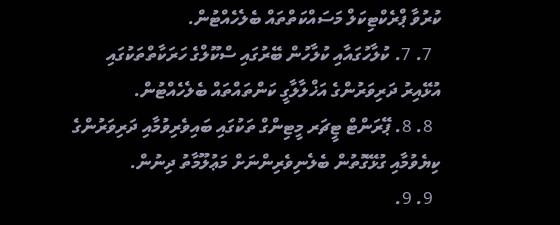ކުރުވާ ޕްރެކްޓިކަލް މަސައްކަތްތައް ބެލެހެއްޓުން.
  7. 7. ކުލާހުގައާއި ކުލާހުން ބޭރުގައި ސްކޫލްގެ ހަރަކާތްތަކުގައި އުޅޭއިރު ދަރިވަރުންގެ އަޚްލާލާގީ ކަންތައްތައް ބެލެހެއްޓުން.
  8. 8. ޕޭރަންޓް ޓީޗަރ މީޓިންގް ތަކުގައި ބައިވެރިވުމާއި ދަރިވަރުންގެ ކިޔެވުމާއި ގުޅޭގޮތުން ބެލެނިވެރިންނަށް މަޢުލޫމާތު ދިނުން.
  9. 9.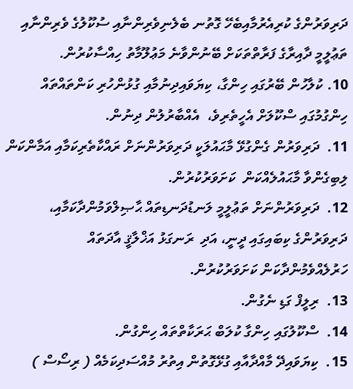ދަރިވަރުންގެ ކުރިއެރުމާއިބެހޭ ގޮތުނ ބެލެނިވެރިންނާއި ސުކޫލުގެ ވެރިންނާއި ތަޢުލީމީ ދާއިރާގެ ފަރާތްތަކަށް ބޭނުންވާނެ މަޢުލޫމާތު ހިއްސާކުރުން.
10. ކުލާހުން ބޭރުގައި ހިންގާ، ކިޔަވައިދިނުމާއި ގުޅުންހުރި ކަންތައްތައް ހިންގުމުގައި ސްކޫލަށް އެހީތެރިވެ،  އެއްބާރުލުން ދިނުން.
11.  ދަރިވަރުން ގެންގުޅޭ މާޙައުލަކީ ދަރިވަރުންނަށް ރައްކާތެރިކަމާއި އަމާންކަން ލިބިގެންވާ މާޙައުލެއްކަން  ކަށަވަރުކުރުން.
12.  ދަރިވަރުންނަށް ތަޢުލީމީ ލަނޑުދަނޑިތައް ޙާޞިލްވަމުންދާކަމާއި، ދަރިވަރުންގެ ކިބައިގައި ދީނީ، އަދި  ރަނގަޅު އަޚްލާޤީ އާދަތައް     ހަރުލެއްވެމުންދާކަން ކަށަވަރުކުރުން.
13.  ރިލީފް ގަޑި ނެގުން.
14.  ސްކޫލުގައި ހިންގާ ކުލަބް ޙަރަކާތްތައް ހިންގުން.
15.  ކިޔަވައިދޭ މާއްދާއާއި ގުޅޭގޮތުން އިތުރު މުއްސަދިކަމެއް ( ރިސޯސް )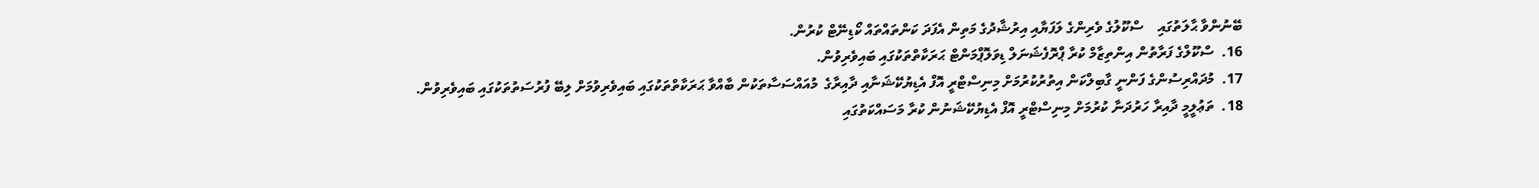ބޭނުންވާ ޙާލަތުގައި    ސްކޫލުގެ ވެރިންގެ ލަފަޔާއި އިރުޝާދުގެ މަތިން އެފަދަ ކަންތައްތައް ކޯޑިނޭޓް ކުރުން.
16.  ސްކޫލްގެ ފަރާތުން އިންތިޒާމް ކުރާ ޕްރޮފެޝަނަލް ޑިވަލޮޕްމަންޓް ޙަރަކާތްތަކުގައި ބައިވެރިވުން.
17.  މުދައްރިސުންގެ ފަންނީ ގާބިލްކަން އިތުރުކުރުމަށް މިނިސްޓްރީ އޮފް އެޑިޔުކޭޝަނާއި ދާއިރާގެ  މުއައްސަސާތަކުން ބާއްވާ ޙަރަކާތްތަކުގައި ބައިވެރިވުމަށް ލިބޭ ފުރުސަތުތަކުގައި ބައިވެރިވުން.
18.  ތަޢުލީމީ ދާއިރާ ހަރުދަނާ ކުރުމަށް މިނިސްޓްރީ އޮފް އެޑިޔުކޭޝަނުން ކުރާ މަސައްކަތުގައި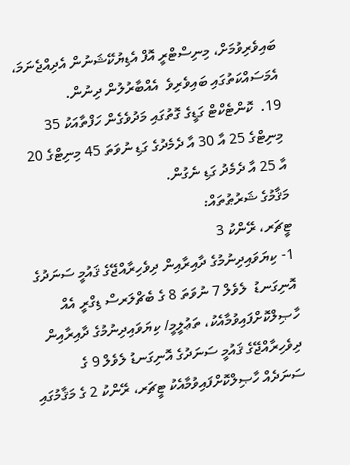ބައިވެރިވުމަށް، މިނިސްޓްރީ އޮފް އެޑިޔުކޭޝަނުން އެދިއްޖެނަމަ، އެމަސައްކަތުގައި ބައިވެރިވެ  އެއްބާރުލުން ދިނުން.
19.  ކޮންޓެކްޓް ގަޑީގެ ގޮތުގައި މަދުވެގެން ހަފްތާއަކު 35 މިނިޓްގެ 25 އާ 30 އާ ދެމެދުގެ ގަޑި ނުވަތަ 45 މިނިޓްގެ 20 އާ 25 އާ ދެމެދު ގަޑި ނެގުން.
މަޤާމުގެ ޝަރުޠުތައް:
ޓީޗަރ، ރޭންކު 3
1- ކިޔަވައިދިނުމުގެ ދާއިރާއިން ދިވެހިރާއްޖޭގެ ޤައުމީ ސަނަދުގެ އޮނިގަނޑު  ލެވެލް 7 ނުވަތަ 8 ގެ ބެޗްލަރސް ޑިގްރީ އެއް ހާޞިލްކޮށްފައިވުމާއެކު، ތަޢުލީމީ/ ކިޔަވައިދިނުމުގެ ދާއިރާއިން ދިވެހިރާއްޖޭގެ ޤައުމީ ސަނަދުގެ އޮނިގަނޑު ލެވެލް 9 ގެ ސަނަދެއް ހާޞިލްކޮށްފައިވުމާއެކު ޓީޗަރ، ރޭންކު 2 ގެ މަޤާމުގައި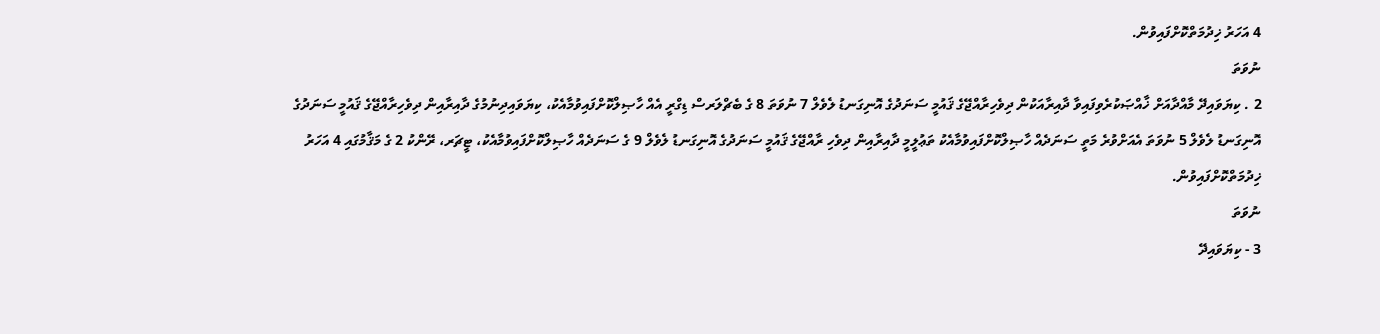4 އަހަރު ޚިދުމަތްކޮށްފައިވުން.
ނުވަތަ
2 . ކިޔަވައިދޭ މާއްދާއަށް ޚާއްޞަކުރެވިފައިވާ ދާއިރާއަކުން ދިވެހިރާއްޖޭގެ ޤައުމީ ސަނަދުގެ އޮނިގަނޑު ލެވެލް 7 ނުވަތަ 8 ގެ ބެޗްލަރސް ޑިގްރީ އެއް ހާޞިލްކޮށްފައިވުމާއެކު، ކިޔަވައިދިނުމުގެ ދާއިރާއިން ދިވެހިރާއްޖޭގެ ޤައުމީ ސަނަދުގެ އޮނިގަނޑު ލެވެލް 5 ނުވަތަ އެއަށްވުރެ މަތީ ސަނަދެއް ހާޞިލްކޮށްފައިވުމާއެކު ތަޢުލީމީ ދާއިރާއިން ދިވެހި ރާއްޖޭގެ ޤައުމީ ސަނަދުގެ އޮނިގަނޑު ލެވެލް 9 ގެ ސަނަދެއް ހާޞިލްކޮށްފައިވުމާއެކު، ޓީޗަރ، ރޭންކު 2 ގެ މަޤާމުގައި 4 އަހަރު ޚިދުމަތްކޮށްފައިވުން.
ނުވަތަ
3 - ކިޔަވައިދޭ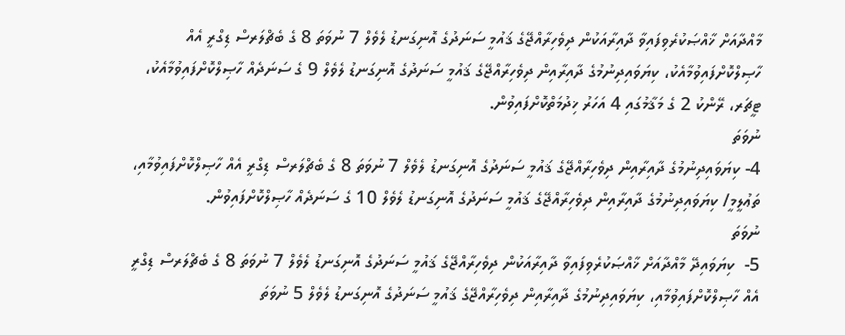މާއްދާއަށް ޚާއްޞަކުރެވިފައިވާ ދާއިރާއަކުން ދިވެހިރާއްޖޭގެ ޤައުމީ ސަނަދުގެ އޮނިގަނޑު ލެވެލް 7 ނުވަތަ 8 ގެ ބެޗްލަރސް ޑިގްރީ އެއް ހާޞިލްކޮށްފައިވުމާއެކު، ކިޔަވައިދިނުމުގެ ދާއިރާއިން ދިވެހިރާއްޖޭގެ ޤައުމީ ސަނަދުގެ އޮނިގަނޑު ލެވެލް 9 ގެ ސަނަދެއް ހާޞިލްކޮށްފައިވުމާއެކު، ޓީޗަރ، ރޭންކު 2 ގެ މަޤާމުގައި 4 އަހަރު ޚިދުމަތްކޮށްފައިވުން.
ނުވަތަ
4- ކިޔަވައިދިނުމުގެ ދާއިރާއިން ދިވެހިރާއްޖޭގެ ޤައުމީ ސަނަދުގެ އޮނިގަނޑު ލެވެލް 7 ނުވަތަ 8 ގެ ބެޗްލަރސް ޑިގްރީ އެއް ހާޞިލްކޮށްފައިވުމާއި، ތަޢުލީމީ/ ކިޔަވައިދިނުމުގެ ދާއިރާއިން ދިވެހިރާއްޖޭގެ ޤައުމީ ސަނަދުގެ އޮނިގަނޑު ލެވެލް 10 ގެ ސަނަދެއް ހާޞިލްކޮށްފައިވުން.
ނުވަތަ
5-  ކިޔަވައިދޭ މާއްދާއަށް ޚާއްޞަކުރެވިފައިވާ ދާއިރާއަކުން ދިވެހިރާއްޖޭގެ ޤައުމީ ސަނަދުގެ އޮނިގަނޑު ލެވެލް 7 ނުވަތަ 8 ގެ ބެޗްލަރސް ޑިގްރީ އެއް ހާޞިލްކޮށްފައިވުމާއި، ކިޔަވައިދިނުމުގެ ދާއިރާއިން ދިވެހިރާއްޖޭގެ ޤައުމީ ސަނަދުގެ އޮނިގަނޑު ލެވެލް 5 ނުވަތަ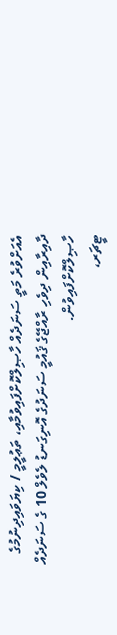އެއަށްވުރެ މަތީ ސަނަދެއް ހާޞިލްކޮށްފައިވުމާއި، ތަޢުލީމީ / ކިޔަވައިދިނުމުގެ ދާއިރާއިން ދިވެހި ރާއްޖޭގެ ޤައުމީ ސަނަދުގެ އޮނިގަނޑު ލެވެލް 10 ގެ ސަނަދެއް ހާޞިލްކޮށްފައިވުން.
ޓީޗަރ،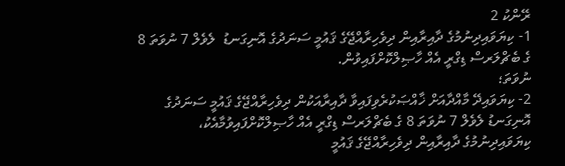ރޭންކު 2
1- ކިޔަވައިދިނުމުގެ ދާއިރާއިން ދިވެހިރާއްޖޭގެ ޤައުމީ ސަނަދުގެ އޮނިގަނޑު  ލެވެލް 7 ނުވަތަ 8 ގެ ބެޗްލަރސް ޑިގްރީ އެއް ހާޞިލްކޮށްފައިވުން.
ނުވަތަ؛
2- ކިޔަވައިދޭ މާއްދާއަށް ޚާއްޞަކުރެވިފައިވާ ދާއިރާއަކުން ދިވެހިރާއްޖޭގެ ޤައުމީ ސަނަދުގެ އޮނިގަނޑު ލެވެލް 7 ނުވަތަ 8 ގެ ބެޗްލަރސް ޑިގްރީ އެއް ހާޞިލްކޮށްފައިވުމާއެކު، ކިޔަވައިދިނުމުގެ ދާއިރާއިން ދިވެހިރާއްޖޭގެ ޤައުމީ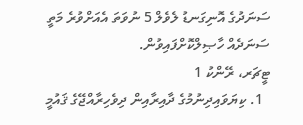ސަނަދުގެ އޮނިގަނޑު ލެވެލް 5 ނުވަތަ އެއަށްވުރެ މަތީ ސަނަދެއް ހާޞިލްކޮށްފައިވުން.
ޓީޗަރ، ރޭންކު 1
  1. ކިޔަވައިދިނުމުގެ ދާއިރާއިން ދިވެހިރާއްޖޭގެ ޤައުމީ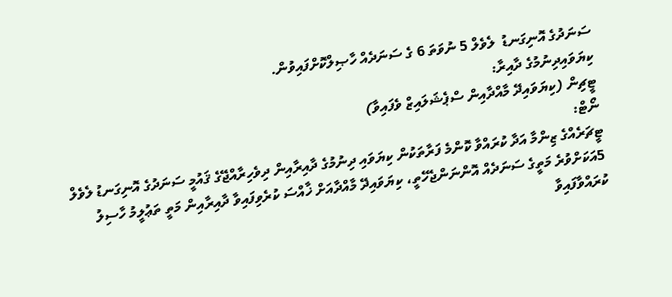ސަނަދުގެ އޮނިގަނޑު  ލެވެލް 5 ނުވަތަ 6 ގެ ސަނަދެއް ހާޞިލްކޮށްފައިވުން.
ކިޔަވައިދިނުމުގެ ދާއިރާ:
ޓީޗިން (ކިޔަވައިދޭ މާއްދާއިން ސްޕެޝަލައިޒް ވެފައިވާ)
ނޯޓް:
ޓީޗަރެއްގެ ޒިންމާ އަދާ ކުރައްވާ ކޮންމެ ފަރާތަކުން ކިޔަވައި ދިނުމުގެ ދާއިރާއިން ދިވެހިރާއްޖޭގެ ޤައުމީ ސަނަދުގެ އޮނިގަނޑު ލެވެލް  5އަކަށްވުރެ މަތީގެ ސަނަދެއް އޮންނަންޖެހޭތީ، ކިޔަވައިދޭ މާއްދާއަށް ޚާއްސަ ކުރެވިފައިވާ ދާއިރާއިން މަތީ ތަޢުލީމު ހާސިލު ކުރައްވާފައިވާ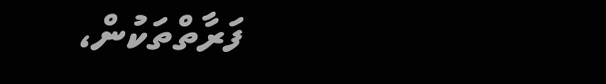ފަރާތްތަކުން،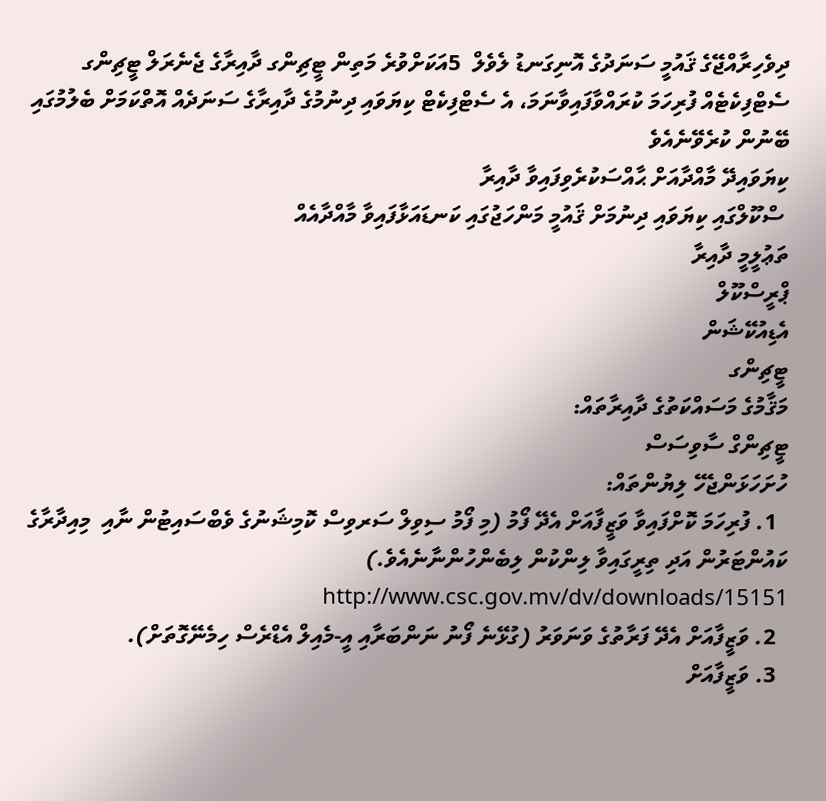ދިވެހިރާއްޖޭގެ ޤައުމީ ސަނަދުގެ އޮނިގަނޑު ލެވެލް  5އަކަށްވުރެ މަތިން ޓީޗިންގ ދާއިރާގެ ޖެނެރަލް ޓީޗިންގ ސެޓްފިކެޓެއް ފުރިހަމަ ކުރައްވާފައިވާނަމަ، އެ ސެޓްފިކެޓް ކިޔަވައި ދިނުމުގެ ދާއިރާގެ ސަނަދެއް އޮތްކަމަށް ބެލުމުގައި ބޭނުން ކުރެވޭނެއެވެ
ކިޔަވައިދޭ މާއްދާއަށް ޙާއްސަކުރެވިފައިވާ ދާއިރާ
 ސްކޫލްގައި ކިޔަވައި ދިނުމަށް ޤައުމީ މަންހަޖުގައި ކަނޑައަޅާފައިވާ މާއްދާއެއް
ތަޢުލީމީ ދާއިރާ
ޕްރީސްކޫލް
އެޑިއުކޭޝަން
ޓީޗިންގ
މަޤާމުގެ މަސައްކަތުގެ ދާއިރާތައް:
ޓީޗިންގް ސާވިސަސް
ހުށަހަޅަންޖެހޭ ލިޔުންތައް:
  1. ފުރިހަމަ ކޮށްފައިވާ ވަޒީފާއަށް އެދޭ ފޯމު (މި ފޯމު ސިވިލް ސަރވިސް ކޮމިޝަނުގެ ވެބްސައިޓުން ނާއި  މިއިދާރާގެ   ކައުންޓަރުން އަދި ތިރީގައިވާ ލިންކުން ލިބެންހުންނާނެއެވެ.) http://www.csc.gov.mv/dv/downloads/15151
  2. ވަޒީފާއަށް އެދޭ ފަރާތުގެ ވަނަވަރު (ގުޅޭނެ ފޯނު ނަންބަރާއި އީ-މެއިލް އެޑްރެސް ހިމެނޭގޮތަށް).
  3. ވަޒީފާއަށް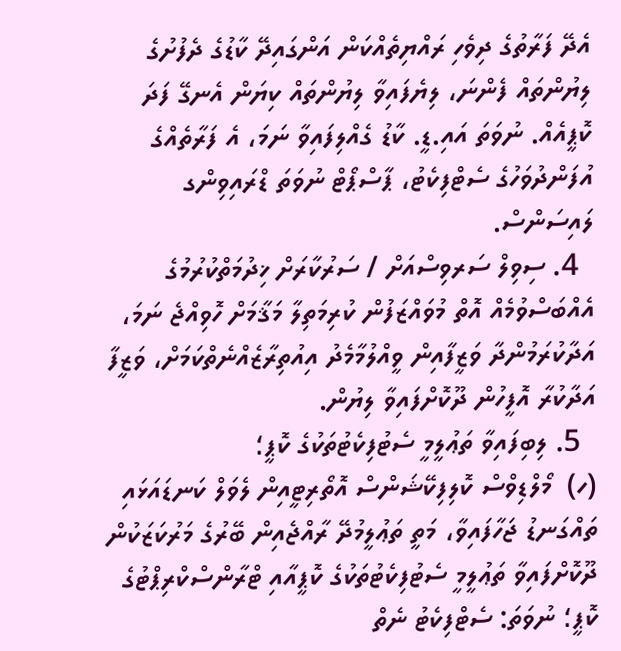އެދޭ ފަރާތުގެ ދިވެހި ރައްޔިތެއްކަން އަންގައިދޭ ކާޑުގެ ދެފުށުގެ ލިޔުންތައް ފެންނަ، ލިޔެފައިވާ ލިޔުންތައް ކިޔަން އެނގޭ ފަދަ ކޮޕީއެއް. ނުވަތަ އައި.ޑީ. ކާޑު ގެއްލިފައިވާ ނަމަ، އެ ފަރާތެއްގެ އުފަންދުވަހުގެ ސެޓްފިކެޓު، ޕާސްޕޯޓް ނުވަތަ ޑްރައިވިންގ ލައިސަންސް.
  4. ސިވިލް ސަރވިސްއަށް / ސަރުކާރަށް ޚިދުމަތްކުރުމުގެ އެއްބަސްވުމެއް އޮތް މުވައްޒަފުން ކުރިމަތިލާ މަޤާމަށް ހޮވިއްޖެ ނަމަ، އަދާކުރަމުންދާ ވަޒީފާއިން ވީއްލުމާމެދު އިއުތިރާޒެއްނެތްކަމަށް، ވަޒީފާ އަދާކުރާ އޮފީހުން ދޫކޮށްފައިވާ ލިޔުން.
  5. ލިބިފައިވާ ތަޢުލީމީ ސެޓުފިކެޓުތަކުގެ ކޮޕީ؛
(ހ)  މޯލްޑިވްސް ކޮލިފިކޭޝަންސް އޮތޯރިޓީއިން ލެވަލް ކަނޑައަޅައި ތައްގަނޑު ޖަހާފައިވާ، މަތީ ތަޢުލީމުދޭ ރާއްޖެއިން ބޭރުގެ މަރުކަޒަކުން ދޫކޮށްފައިވާ ތަޢުލީމީ ސެޓުފިކެޓުތަކުގެ ކޮޕީއާއި ޓްރާންސްކްރިޕްޓުގެ ކޮޕީ؛ ނުވަތަ: ސެޓްފިކެޓު ނެތް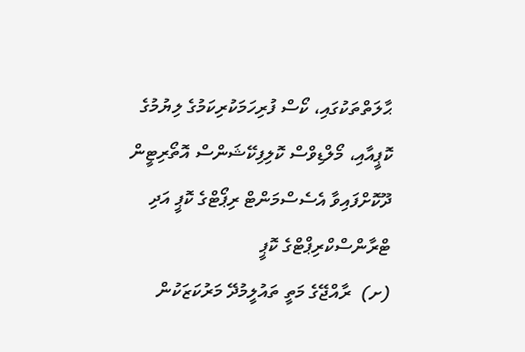ޙާލަތްތަކުގައި، ކޯސް ފުރިހަމަކުރިކަމުގެ ލިޔުމުގެ ކޮޕީއާއި، މޯލްޑިވްސް ކޮލިފިކޭޝަންސް އޮތޯރިޓީން ދޫކޮށްފައިވާ އެސެސްމަންޓް ރިޕޯޓްގެ ކޮޕީ އަދި ޓްރާންސްކްރިޕްޓްގެ ކޮޕީ
(ށ)  ރާއްޖޭގެ މަތީ ތައުލީމުދޭ މަރުކަޒަކުން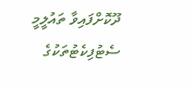ދޫކޮށްފައިވާ ތައުލީމީ ސެޓުފިކެޓުތަކުގެ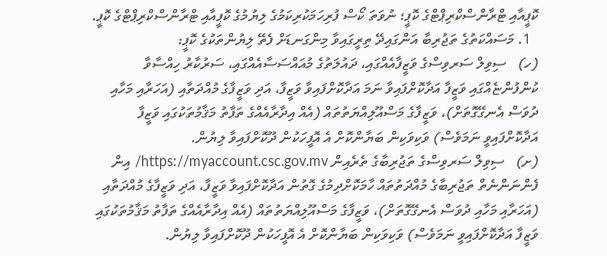ކޮޕީއާއި ޓްރާންސްކްރިޕްޓްގެ ކޮޕީ؛ ނުވަތަ ކޯސް ފުރިހަމަކުރިކަމުގެ ލިޔުމުގެ ކޮޕީއާއި ޓްރާންސްކްރިޕްޓްގެ ކޮޕީ.
  1. މަސައްކަތުގެ ތަޖުރިބާ އަންގައިދޭ ތިރީގައިވާ މިންގަނޑަށް ފެތޭ ލިޔުންތަކުގެ ކޮޕީ:
(ހ)   ސިވިލް ސަރވިސްގެ ވަޒީފާއެއްގައި، ދައުލަތުގެ މުއައްސަސާއެއްގައި، ސަރުކާރު ހިއްސާވާ ކުންފުންޏެއްގައި ވަޒީފާ އަދާކޮށްފައިވާ ނަމަ އަދާކޮށްފައިވާ ވަޒީފާ، އަދި ވަޒީފާގެ މުއްދަތާއި (އަހަރާއި މަހާއި ދުވަސް އެނގޭގޮތަށް)، ވަޒީފާގެ މަސްއޫލިއްޔަތުތައް (އެއް އިދާރާއެއްގެ ތަފާތު މަޤާމުތަކުގައި ވަޒީފާ އަދާކޮށްފައިވީ ނަމަވެސް) ވަކިވަކިން ބަޔާންކޮށް އެ އޮފީހަކުން ދޫކޮށްފައިވާ ލިޔުން.
(ށ)   ސިވިލް ސަރވިސްގެ ތަޖުރިބާގެ ތެރެއިން https://myaccount.csc.gov.mv/ އިން ފެންނަންނެތް ތަޖުރިބާގެ މުއްދަތުތައް ހާމަކޮށްދިމުގެ ގޮތުން އަދާކޮށްފައިވާ ވަޒީފާ، އަދި ވަޒީފާގެ މުއްދަތާއި (އަހަރާއި މަހާއި ދުވަސް އެނގޭގޮތަށް)، ވަޒީފާގެ މަސްއޫލިއްޔަތުތައް (އެއް އިދާރާއެއްގެ ތަފާތު މަޤާމުތަކުގައި ވަޒީފާ އަދާކޮށްފައިވީ ނަމަވެސް) ވަކިވަކިން ބަޔާންކޮށް އެ އޮފީހަކުން ދޫކޮށްފައިވާ ލިޔުން.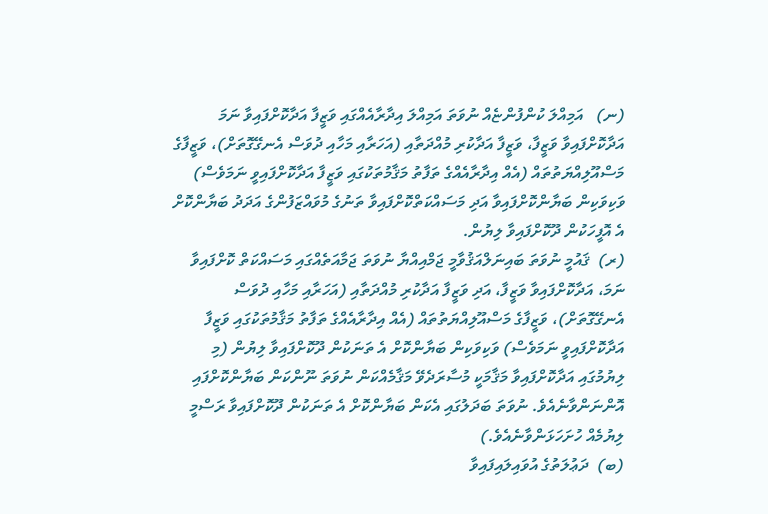(ނ)   އަމިއްލަ ކުންފުންޏެއް ނުވަތަ އަމިއްލަ އިދާރާއެއްގައި ވަޒީފާ އަދާކޮށްފައިވާ ނަމަ އަދާކޮށްފައިވާ ވަޒީފާ، ވަޒީފާ އަދާކުރި މުއްދަތާއި (އަހަރާއި މަހާއި ދުވަސް އެނގޭގޮތަށް)، ވަޒީފާގެ މަސްއޫލިއްޔަތުތައް (އެއް އިދާރާއެއްގެ ތަފާތު މަޤާމުތަކުގައި ވަޒީފާ އަދާކޮށްފައިވީ ނަމަވެސް) ވަކިވަކިން ބަޔާންކޮށްފައިވާ އަދި މަސައްކަތްކޮށްފައިވާ ތަނުގެ މުވައްޒަފުންގެ އަދަދު ބަޔާންކޮށް އެ އޮފީހަކުން ދޫކޮށްފައިވާ ލިޔުން.
(ރ)  ޤައުމީ ނުވަތަ ބައިނަލްއަޤުވާމީ ޖަމްއިއްޔާ ނުވަތަ ޖަމާއަތެއްގައި މަސައްކަތް ކޮށްފައިވާ ނަމަ، އަދާކޮށްފައިވާ ވަޒީފާ، އަދި ވަޒީފާ އަދާކުރި މުއްދަތާއި (އަހަރާއި މަހާއި ދުވަސް އެނގޭގޮތަށް)، ވަޒީފާގެ މަސްއޫލިއްޔަތުތައް (އެއް އިދާރާއެއްގެ ތަފާތު މަޤާމުތަކުގައި ވަޒީފާ އަދާކޮށްފައިވީ ނަމަވެސް) ވަކިވަކިން ބަޔާންކޮށް އެ ތަނަކުން ދޫކޮށްފައިވާ ލިޔުން (މި ލިޔުމުގައި އަދާކޮށްފައިވާ މަޤާމަކީ މުސާރަދެވޭ މަޤާމެއްކަން ނުވަތަ ނޫންކަން ބަޔާންކޮށްފައި އޮންނަންވާނެއެވެ. ނުވަތަ ބަދަލުގައި އެކަން ބަޔާންކޮށް އެ ތަނަކުން ދޫކޮށްފައިވާ ރަސްމީ ލިޔުމެއް ހުށަހަޅަންވާނެއެވެ.)
(ބ)  ދަޢުލަތުގެ އުވައިލައިފައިވާ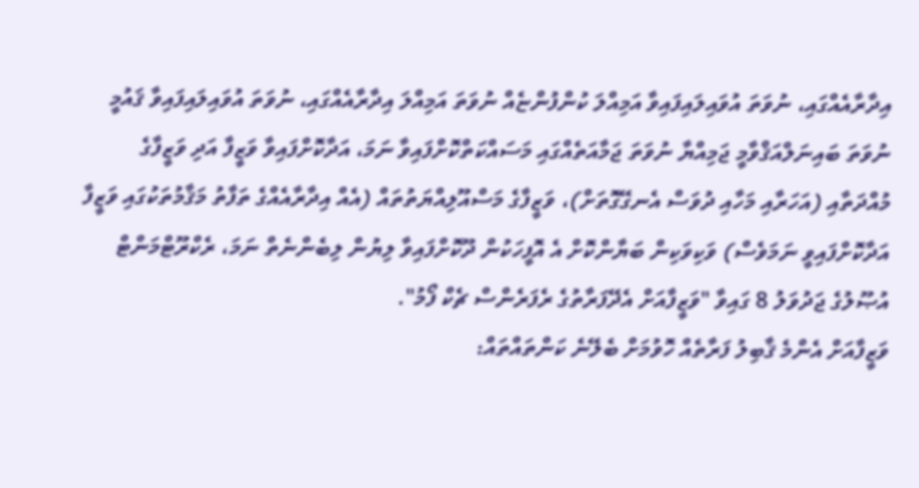އިދާރާއެއްގައި، ނުވަތަ އުވައިލައިފައިވާ އަމިއްލަ ކުންފުންޏެއް ނުވަތަ އަމިއްލަ އިދާރާއެއްގައި، ނުވަތަ އުވައިލައިފައިވާ ޤައުމީ ނުވަތަ ބައިނަލްއަޤްވާމީ ޖަމިއްޔާ ނުވަތަ ޖަމާއަތެއްގައި މަސައްކަތްކޮށްފައިވާ ނަމަ، އަދާކޮށްފައިވާ ވަޒީފާ އަދި ވަޒީފާގެ މުއްދަތާއި (އަހަރާއި މަހާއި ދުވަސް އެނގޭގޮތަށް)، ވަޒީފާގެ މަސްއޫލިއްޔަތުތައް (އެއް އިދާރާއެއްގެ ތަފާތު މަޤާމުތަކުގައި ވަޒީފާ އަދާކޮށްފައިވީ ނަމަވެސް) ވަކިވަކިން ބަޔާންކޮށް އެ އޮފީހަކުން ދޫކޮށްފައިވާ ލިޔުން ލިބެންނެތް ނަމަ، ރެކްރޫޓްމަންޓް އުޞޫލުގެ ޖަދުވަލު 8 ގައިވާ "ވަޒީފާއަށް އެދޭފަރާތުގެ ރެފަރެންސް ޗެކް ފޯމު".
ވަޒީފާއަށް އެންމެ ޤާބިލު ފަރާތެއް ހޮވުމަށް ބެލޭނެ ކަންތައްތައް: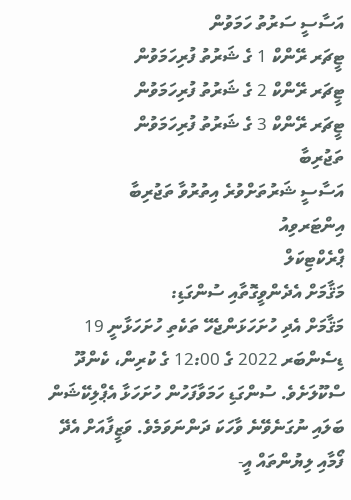އަސާސީ ސަރުތު ހަމަވުން
ޓީޗަރ ރޭންކް 1 ގެ ޝަރުތު ފުރިހަމަވުން
ޓީޗަރ ރޭންކް 2 ގެ ޝަރުތު ފުރިހަމަވުން
ޓީޗަރ ރޭންކް 3 ގެ ޝަރުތު ފުރިހަމަވުން
ތަޖުރިބާ
އަސާސީ ޝަރުތަށްވުރެ އިތުރުވާ ތަޖުރިބާ
އިންޓަރވިއު
ޕްރެކްޓިކަލް
މަޤާމަށް އެދެންވީގޮތާއި ސުންގަޑި:
މަޤާމަށް އެދި ހުށަހަޅަންޖެހޭ ތަކެތި ހުށަހަޅާނީ 19 ޑިސެންބަރ 2022 ގެ 12:00 ގެ ކުރިން، ކެންދޫ ސްކޫލަށެވެ. ސުންގަޑި ހަމަވާފަހުން ހުށަހަޅާ އެޕްލިކޭޝަން ބަލައި ނުގަނެވޭނެ ވާހަކަ ދަންނަވަމެވެ. ވަޒީފާއަށް އެދޭ ފޯމާއި ލިޔުންތައް އީ-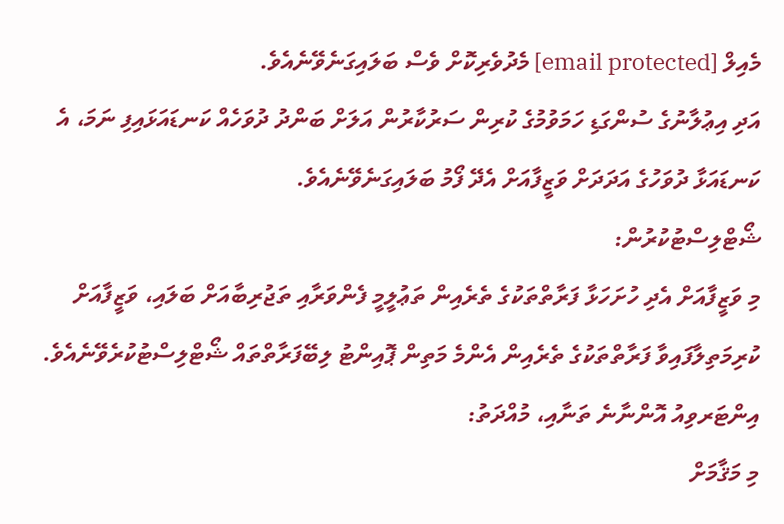މެއިލް [email protected] މެދުވެރިކޮށް ވެސް ބަލައިގަނެވޭނެއެވެ.
އަދި އިޢުލާނުގެ ސުންގަޑި ހަމަވުމުގެ ކުރިން ސަރުކާރުން އަލަށް ބަންދު ދުވަހެއް ކަނޑައަޅައިފި ނަމަ، އެ ކަނޑައަޅާ ދުވަހުގެ އަދަދަށް ވަޒީފާއަށް އެދޭ ފޯމު ބަލައިގަނެވޭނެއެވެ.
ޝޯޓްލިސްޓުކުރުން:
މި ވަޒީފާއަށް އެދި ހުށަހަޅާ ފަރާތްތަކުގެ ތެރެއިން ތަޢުލީމީ ފެންވަރާއި ތަޖުރިބާއަށް ބަލައި، ވަޒީފާއަށް ކުރިމަތިލާފައިވާ ފަރާތްތަކުގެ ތެރެއިން އެންމެ މަތިން ޕޮއިންޓު ލިބޭފަރާތްތައް ޝޯޓްލިސްޓުކުރެވޭނެއެވެ.
އިންޓަރވިއު އޮންނާނެ ތަނާއި، މުއްދަތު:
މި މަޤާމަށް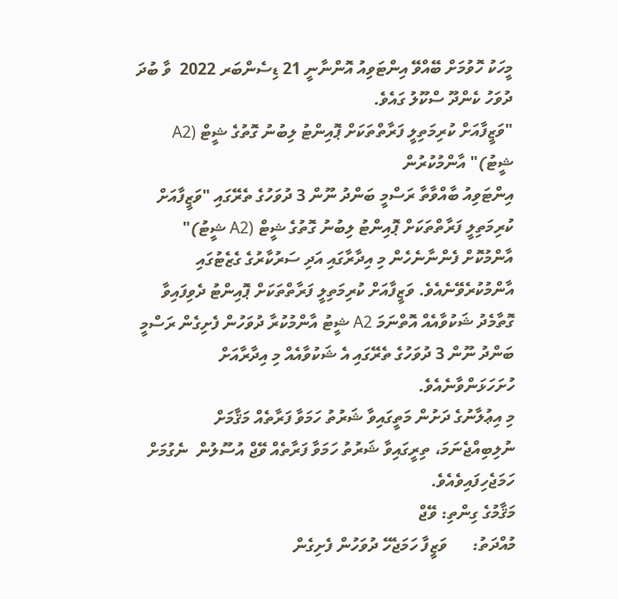މީހަކު ހޮވުމަށް ބޭއްވޭ އިންޓަވިއު އޮންނާނީ 21 ޑިސެންބަރ 2022  ވާ ބުދަ ދުވަހު ކެންދޫ ސްކޫލު ގައެވެ.
"ވަޒީފާއަށް ކުރިމަތިލީ ފަރާތްތަކަށް ޕޮއިންޓު ލިބުނު ގޮތުގެ ޝީޓް (A2 ޝީޓު)" އާންމުކުރުން
އިންޓަވިއު ބާއްވާތާ ރަސްމީ ބަންދު ނޫން 3 ދުވަހުގެ ތެރޭގައި "ވަޒީފާއަށް ކުރިމަތިލީ ފަރާތްތަކަށް ޕޮއިންޓު ލިބުނު ގޮތުގެ ޝީޓް (A2 ޝީޓު)" އާންމުކޮށް ފެންނާނެހެން މި އިދާރާގައި އަދި ސަރުކާރުގެ ގެޒެޓުގައި އާންމުކުރެވޭނެއެވެ. ވަޒީފާއަށް ކުރިމަތިލީ ފަރާތްތަކަށް ޕޮއިންޓު ދެވިފައިވާ ގޮތާމެދު ޝަކުވާއެއް އޮތްނަމަ A2 ޝީޓު އާންމުކުރާ ދުވަހުން ފެށިގެން ރަސްމީ ބަންދު ނޫން 3 ދުވަހުގެ ތެރޭގައި އެ ޝަކުވާއެއް މި އިދާރާއަށް ހުށަހަޅަންވާނެއެވެ.
މި އިޢުލާނުގެ ދަށުން މަތީގައިވާ ޝަރުތު ހަމަވާ ފަރާތެއް މަޤާމަށް ނުލިބިއްޖެނަމަ، ތިރީގައިވާ ޝަރުތު ހަމަވާ ފަރާތެއް ވޭޖް އުސޫލުން  ނެގުމަށް ހަމަޖެހިފައިވެއެވެ.
މަޤާމުގެ ގިންތި: ވޭޖް
މުއްދަތު:      ވަޒީފާ ހަމަޖެހޭ ދުވަހުން ފެށިގެން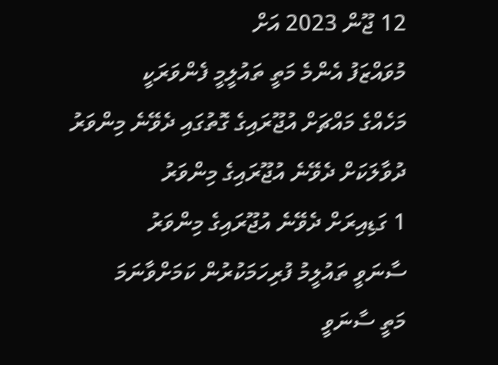12 ޖޫން 2023 އަށް
މުވައްޒަފު އެންމެ މަތީ ތައުލީމީ ފެންވަރަކީ
މަހެއްގެ މައްޗަށް އުޖޫރައިގެ ގޮތުގައި ދެވޭނެ މިންވަރު
ދުވާލަކަށް ދެވޭނެ އުޖޫރައިގެ މިންވަރު
1 ގަޑިއިރަށް ދެވޭނެ އުޖޫރައިގެ މިންވަރު
ސާނަވީ ތައުލީމު ފުރިހަމަކުރުން ކަމަށްވާނަމަ
މަތީ ސާނަވީ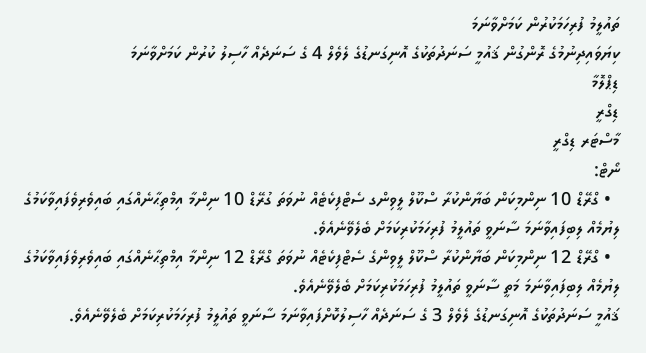ތައުލީމު ފުރިހަމަކުރުން ކަމަށްވާނަމަ
ކިޔަވައިދިނުމުގެ ރޮންގުން ޤައުމީ ސަނަދުތަކުގެ އޮނިގަނޑުގެ ލެވެލް 4 ގެ ސަނަދެއް ހާސިލު ކުރުން ކަމަށްވާނަމަ
ޑިޕްލޮމާ
ޑިގްރީ
މާސްޓަރ ޑިގްރީ
ނޯޓް:
  • ގްރޭޑް 10 ނިންމިކަން ބަޔާންކުރާ ސްކޫލް ލީވިންގ ސެޓްފިކެޓެއް ނުވަތަ ގުރޭޑް 10 ނިންމާ އިމްތިޙާނެއްގައި ބައިވެރިވެފައިވާކަމުގެ ލިޔުމެއް ލިބިފައިވާނަމަ ސާނަވީ ތައުލީމު ފުރިހަމަކުރިކަމަށް ބެލެވޭނެއެވެ.
  • ގްރޭޑް 12 ނިންމިކަން ބަޔާންކުރާ ސްކޫލް ލީވިންގެ ސެޓްފިކެޓެއް ނުވަތަ ގްރޭޑް 12 ނިންމާ އިމްތިޙާނެއްގައި ބައިވެރިވެފައިވާކަމުގެ ލިޔުމެއް ލިބިފައިވާނަމަ މަތީ ސާނަވީ ތައުލީމު ފުރިހަމަކުރިކަމަށް ބެލެވޭނެއެވެ.
ޤައުމީ ސަނަދުތަކުގެ އޮނިގަނޑުގެ ލެވެލް 3 ގެ ސަނަދެއް ހާސިލުކޮށްފައިވާނަމަ ސާނަވީ ތައުލީމު ފުރިހަމަކުރިކަމަށް ބެލެވޭނެއެވެ.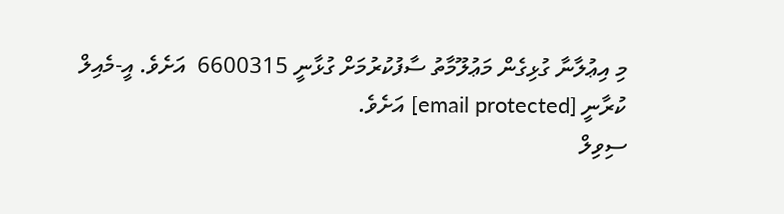މި އިޢުލާނާ ގުޅިގެން މަޢުލޫމާތު ސާފުކުރުމަށް ގުޅާނީ 6600315  އަށެވެ. އީ-މެއިލް ކުރާނީ [email protected] އަށެވެ.
ސިވިލް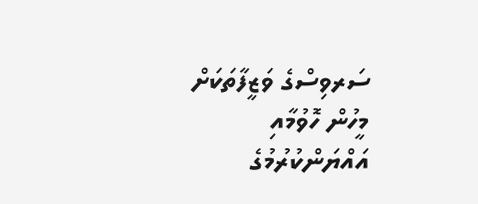ސަރވިސްގެ ވަޒީފާތަކަށް މީހުން ހޮވުމާއި އައްޔަންކުރުމުގެ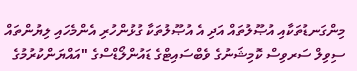މިންގަނޑުތަކާއި އުޞޫލުތައް އަދި އެ އުޞޫލުތަކާ ގުޅުންހުރި އެންމެހައި ލިޔުންތައް ސިވިލް ސަރވިސް ކޮމިޝަނުގެ ވެބްސައިޓްގެ ޑައުންލޯޑްސްގެ "އައްޔަންކުރުމުގެ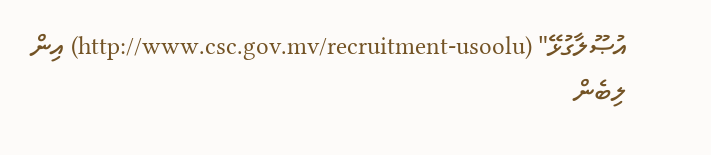އުޞޫލާގުޅޭ" (http://www.csc.gov.mv/recruitment-usoolu) އިން ލިބެން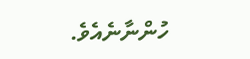ހުންނާނެއެވެ.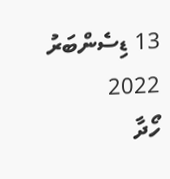13 ޑިސެންބަރު 2022
ހޯދާ